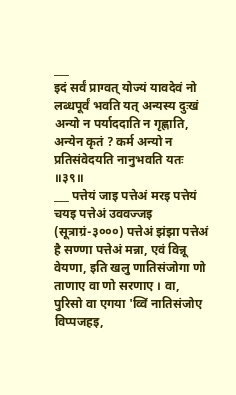___
इदं सर्वं प्राग्वत् योज्यं यावदेवं नो लब्धपूर्वं भवति यत् अन्यस्य दुःखं अन्यो न पर्याददाति न गृह्णाति, अन्येन कृतं ? कर्म अन्यो न प्रतिसंवेदयति नानुभवति यतः ॥३९॥
___ पत्तेयं जाइ पत्तेअं मरइ पत्तेयं चयइ पत्तेअं उववज्जइ (सूत्राग्रं-३०००) पत्तेअं झंझा पत्तेअं है सण्णा पत्तेअं मन्ना, एवं विन्नू वेयणा, इति खलु णातिसंजोगा णो ताणाए वा णो सरणाए । वा, पुरिसो वा एगया 'व्विं नातिसंजोए विप्पजहइ,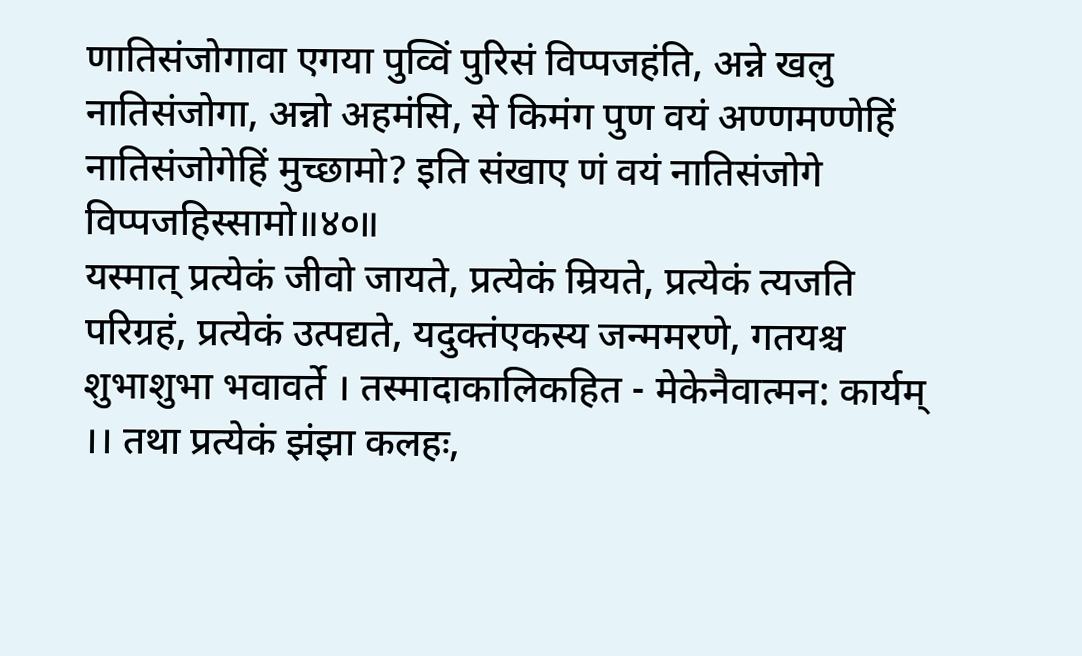णातिसंजोगावा एगया पुव्विं पुरिसं विप्पजहंति, अन्ने खलु नातिसंजोगा, अन्नो अहमंसि, से किमंग पुण वयं अण्णमण्णेहिं नातिसंजोगेहिं मुच्छामो? इति संखाए णं वयं नातिसंजोगे विप्पजहिस्सामो॥४०॥
यस्मात् प्रत्येकं जीवो जायते, प्रत्येकं म्रियते, प्रत्येकं त्यजति परिग्रहं, प्रत्येकं उत्पद्यते, यदुक्तंएकस्य जन्ममरणे, गतयश्च शुभाशुभा भवावर्ते । तस्मादाकालिकहित - मेकेनैवात्मन: कार्यम् ।। तथा प्रत्येकं झंझा कलहः,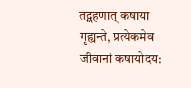तद्ग्रहणात् कषाया गृह्यन्ते, प्रत्येकमेव जीवानां कषायोदय: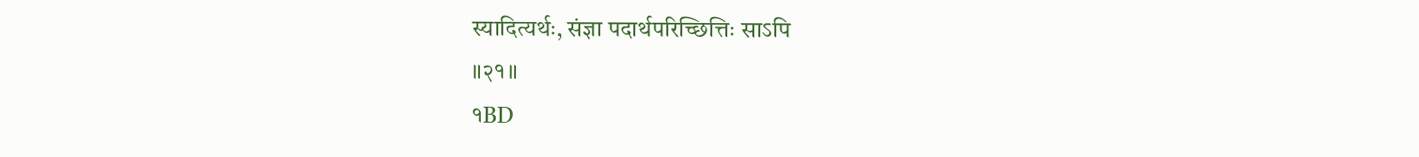स्यादित्यर्थः, संज्ञा पदार्थपरिच्छित्तिः साऽपि
॥२१॥
१BD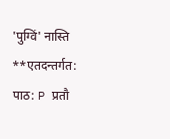'पुग्विं' नास्ति
**एतदन्तर्गत: पाठ: P प्रतौ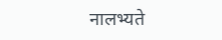नालभ्यते